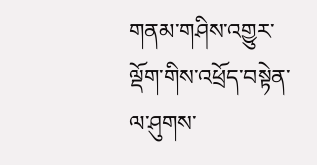གནམ་གཤིས་འགྱུར་ལྡོག་གིས་འཕྲོད་བསྟེན་ལ་ཤུགས་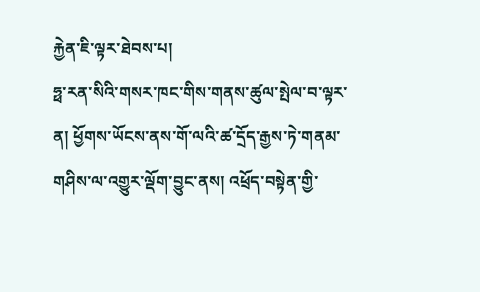རྐྱེན་ཇི་ལྟར་ཐེབས་པ།
ཧྥ་རན་སིའི་གསར་ཁང་གིས་གནས་ཚུལ་སྤེལ་བ་ལྟར་ན། ཕྱོགས་ཡོངས་ནས་གོ་ལའི་ཚ་དྲོད་རྒྱས་ཏེ་གནམ་གཤིས་ལ་འགྱུར་ལྡོག་བྱུང་ནས། འཕྲོད་བསྟེན་གྱི་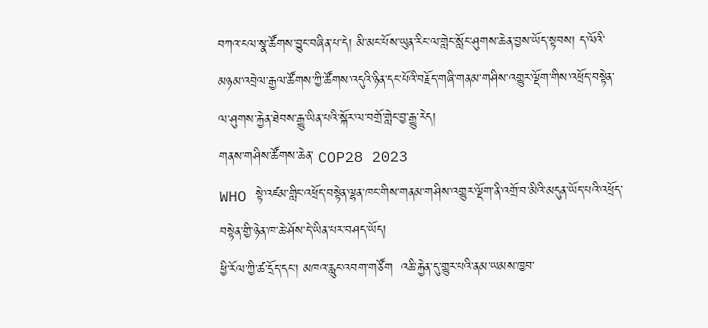བཀའ་ངལ་སྣ་ཚོགས་བྱུང་བཞིན་པ་དེ། མི་མང་པོས་ཡུན་རིང་ལ་གླེང་སློང་ཤུགས་ཆེན་བྱས་ཡོད་སྟབས། ད་ལོའི་མཉམ་འབྲེལ་རྒྱལ་ཚོགས་ཀྱི་ཚོགས་འདུའི་ཉིན་དང་པོའི་བརྗོད་གཞི་གནམ་གཤིས་འགྱུར་ལྡོག་གིས་འཕྲོད་བསྟེན་ལ་ཤུགས་རྐྱེན་ཐེབས་རྒྱུ་ཡིན་པའི་སྐོར་ལ་བགྲོ་གླེང་བྱ་རྒྱུ་རེད།
གནས་གཤིས་ཚོགས་ཆེན་ COP28 2023
WHO སྟེ་འཛམ་གླིང་འཕྲོད་བསྟེན་ལྷན་ཁང་གིས་གནམ་གཤིས་འགྱུར་ལྡོག་ནི་འགྲོ་བ་མིའི་མདུན་ཡོད་པའི་འཕྲོད་བསྟེན་གྱི་ཉེན་ཁ་ཆེ་ཤོས་དེ་ཡིན་པར་བཤད་ཡོད།
ཕྱི་རོལ་ཀྱི་ཚ་དྲོད་དང་། མཁའ་རླུང་འབག་གཙོག  འཆི་རྐྱེན་དུ་གྱུར་པའི་ནམ་ཡམས་ཁྱབ་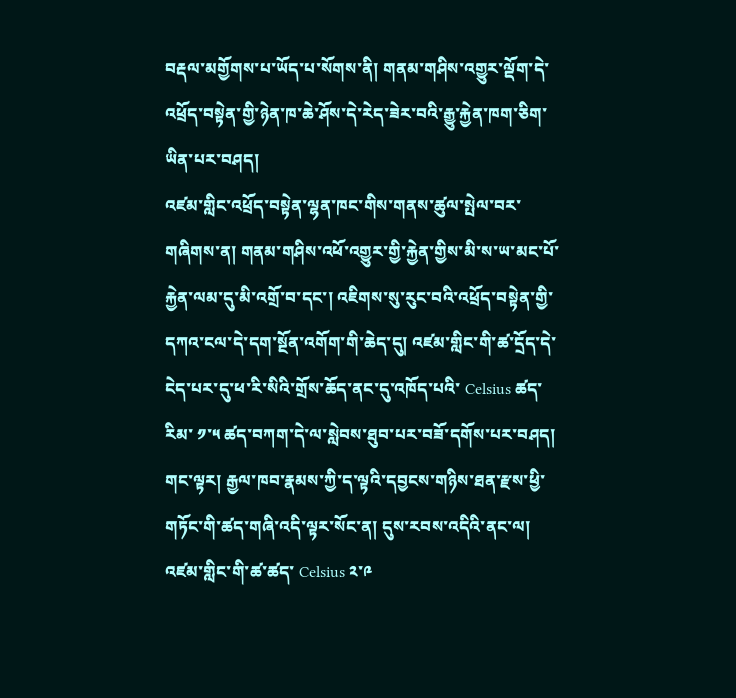བརྡལ་མགྱོགས་པ་ཡོད་པ་སོགས་ནི། གནམ་གཤིས་འགྱུར་ལྡོག་དེ་འཕྲོད་བསྟེན་གྱི་ཉེན་ཁ་ཆེ་ཤོས་དེ་རེད་ཟེར་བའི་རྒྱུ་རྐྱེན་ཁག་ཅིག་ཡིན་པར་བཤད།
འཛམ་གླིང་འཕྲོད་བསྟེན་ལྷན་ཁང་གིས་གནས་ཚུལ་སྤེལ་བར་གཞིགས་ན། གནམ་གཤིས་འཕོ་འགྱུར་གྱི་རྐྱེན་གྱིས་མི་ས་ཡ་མང་པོ་རྐྱེན་ལམ་དུ་མི་འགྲོ་བ་དང་། འཇིགས་སུ་རུང་བའི་འཕྲོད་བསྟེན་གྱི་དཀའ་ངལ་དེ་དག་སྔོན་འགོག་གི་ཆེད་དུ། འཛམ་གླིང་གི་ཚ་དྲོད་དེ་ངེད་པར་དུ་ཕ་རི་སིའི་གྲོས་ཆོད་ནང་དུ་འཁོད་པའི་ Celsius ཚད་རིམ་ ༡་༥ ཚད་བཀག་དེ་ལ་སླེབས་ཐུབ་པར་བཟོ་དགོས་པར་བཤད།
གང་ལྟར། རྒྱལ་ཁབ་རྣམས་ཀྱི་ད་ལྟའི་དབྱངས་གཉིས་ཐན་རྫས་ཕྱི་གཏོང་གི་ཚད་གཞི་འདི་ལྟར་སོང་ན། དུས་རབས་འདིའི་ནང་ལ། འཛམ་གླིང་གི་ཚ་ཚད་ Celsius ༢་༩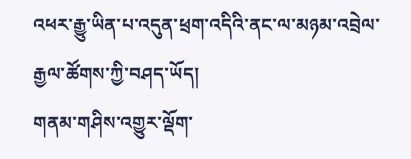འཕར་རྒྱུ་ཡིན་པ་འདུན་ཕྲག་འདིའི་ནང་ལ་མཉམ་འབྲེལ་རྒྱལ་ཚོགས་ཀྱི་བཤད་ཡོད།
གནམ་གཤིས་འགྱུར་ལྡོག་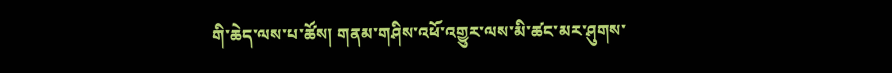གི་ཆེད་ལས་པ་ཚོས། གནམ་གཤིས་འཕོ་འགྱུར་ལས་མི་ཚང་མར་ཤུགས་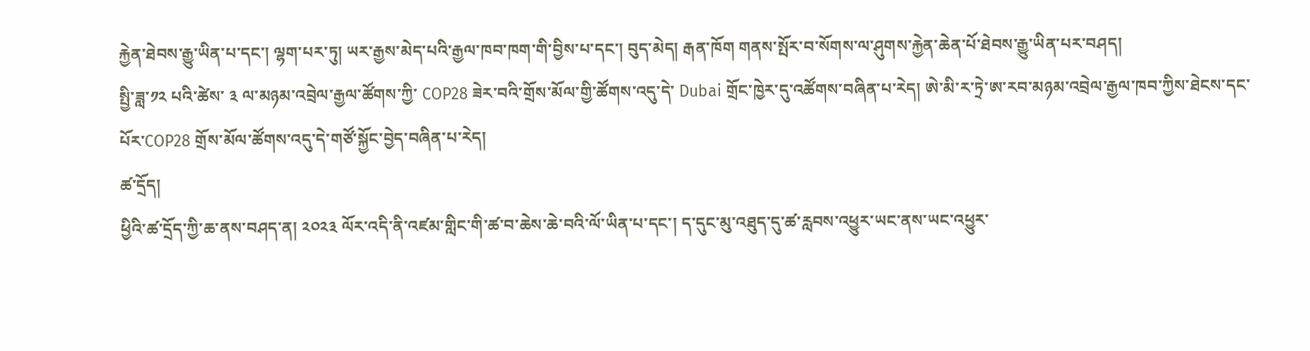རྐྱེན་ཐེབས་རྒྱུ་ཡིན་པ་དང་། ལྷག་པར་ཏུ། ཡར་རྒྱས་མེད་པའི་རྒྱལ་ཁབ་ཁག་གི་བྱིས་པ་དང་། བུད་མེད། རྒན་ཁོག གནས་སྤོར་བ་སོགས་ལ་ཤུགས་རྐྱེན་ཆེན་པོ་ཐེབས་རྒྱུ་ཡིན་པར་བཤད།
སྤྱི་ཟླ་༡༢ པའི་ཚེས་ ༣ ལ་མཉམ་འབྲེལ་རྒྱལ་ཚོགས་ཀྱི་ COP28 ཟེར་བའི་གྲོས་མོལ་གྱི་ཚོགས་འདུ་དེ་ Dubai གྲོང་ཁྱེར་དུ་འཚོགས་བཞིན་པ་རེད། ཨེ་མི་ར་ཏྲེ་ཨ་རབ་མཉམ་འབྲེལ་རྒྱལ་ཁབ་ཀྱིས་ཐེངས་དང་པོར་COP28 གྲོས་མོལ་ཚོགས་འདུ་དེ་གཙོ་སྐྱོང་བྱེད་བཞིན་པ་རེད།
ཚ་དྲོད།
ཕྱིའི་ཚ་དྲོད་ཀྱི་ཆ་ནས་བཤད་ན། ༢༠༢༣ ལོར་འདི་ནི་འཛམ་གླིང་གི་ཚ་བ་ཆེས་ཆེ་བའི་ལོ་ཡིན་པ་དང་། ད་དུང་མུ་འཐུད་དུ་ཚ་རླབས་འཕྱུར་ཡང་ནས་ཡང་འཕྱུར་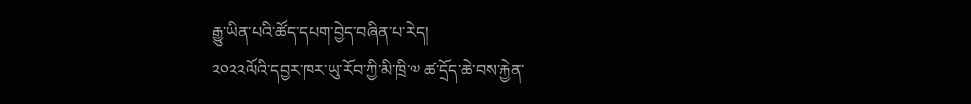རྒྱུ་ཡིན་པའི་ཚོད་དཔག་བྱེད་བཞིན་པ་རེད།
༢༠༢༢ལོའི་དབྱར་ཁར་ཡུ་རོབ་ཀྱི་མི་ཁྲི་༧ ཚ་དྲོད་ཆེ་བས་རྐྱེན་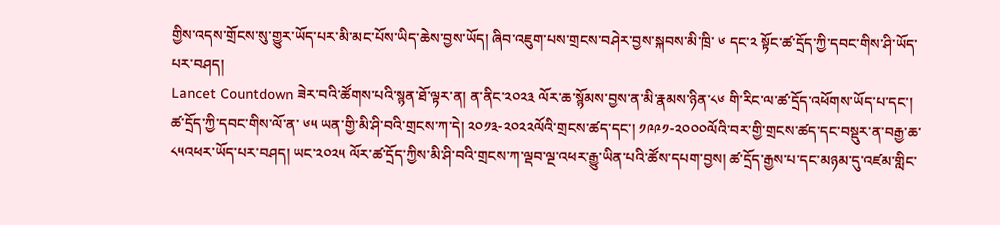གྱིས་འདས་གྲོངས་སུ་གྱུར་ཡོད་པར་མི་མང་པོས་ཡིད་ཆེས་བྱས་ཡོད། ཞིབ་འཇུག་པས་གྲངས་བཤེར་བྱས་སྐབས་མི་ཁྲི་ ༦ དང་༢ སྟོང་ཚ་དྲོད་ཀྱི་དབང་གིས་ཤི་ཡོད་པར་བཤད།
Lancet Countdown ཟེར་བའི་ཚོགས་པའི་སྙན་ཐོ་ལྟར་ན། ན་ནིང་༢༠༢༣ ལོར་ཆ་སྙོམས་བྱས་ན་མི་རྣམས་ཉིན་༨༦ གི་རིང་ལ་ཚ་དྲོད་འཕོགས་ཡོད་པ་དང་། ཚ་དྲོད་ཀྱི་དབང་གིས་ལོ་ན་ ༦༥ ཡན་གྱི་མི་ཤི་བའི་གྲངས་ཀ་དེ། ༢༠༡༣-༢༠༢༢ལོའི་གྲངས་ཚད་དང་། ༡༩༩༡-༢༠༠༠ལོའི་བར་གྱི་གྲངས་ཚད་དང་བསྡུར་ན་བརྒྱ་ཆ་༨༥འཕར་ཡོད་པར་བཤད། ཡང་༢༠༢༥ ལོར་ཚ་དྲོད་ཀྱིས་མི་ཤི་བའི་གྲངས་ཀ་ལྡབ་ལྔ་འཕར་རྒྱུ་ཡིན་པའི་ཚོས་དཔག་བྱས། ཚ་དྲོད་རྒྱས་པ་དང་མཉམ་དུ་འཛམ་གླིང་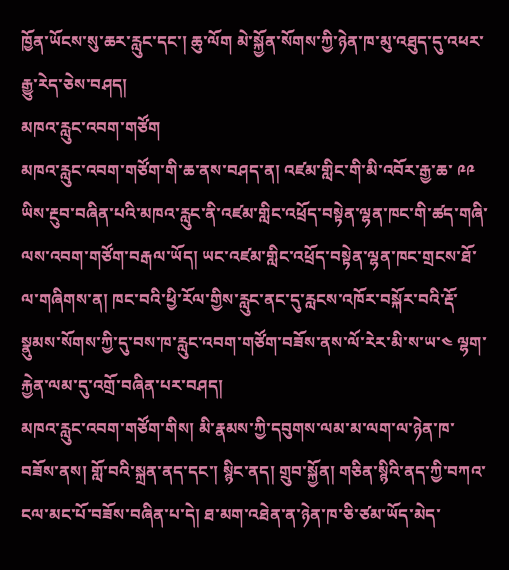ཁྱོན་ཡོངས་སུ་ཆར་རླུང་དང་། ཆུ་ལོག མེ་སྐྱོན་སོགས་ཀྱི་ཉེན་ཁ་མུ་འཐུད་དུ་འཕར་རྒྱུ་རེད་ཅེས་བཤད།
མཁའ་རླུང་འབག་གཙོག
མཁའ་རླུང་འབག་གཙོག་གི་ཆ་ནས་བཤད་ན། འཛམ་གླིང་གི་མི་འབོར་རྒྱ་ཆ་ ༩༩ ཡིས་རྔུབ་བཞིན་པའི་མཁའ་རླུང་ནི་འཛམ་གླིང་འཕྲོད་བསྟེན་ལྷན་ཁང་གི་ཚད་གཞི་ལས་འབག་གཙོག་བརྒལ་ཡོད། ཡང་འཛམ་གླིང་འཕྲོད་བསྟེན་ལྷན་ཁང་གྲངས་ཐོ་ལ་གཞིགས་ན། ཁང་བའི་ཕྱི་རོལ་གྱིས་རླུང་ནང་དུ་རླངས་འཁོར་བསྐོར་བའི་རྡོ་སྣུམས་སོགས་ཀྱི་དུ་བས་ཁ་རླུང་འབག་གཙོག་བཟོས་ནས་ལོ་རེར་མི་ས་ཡ་༤ ལྷག་རྐྱེན་ལམ་དུ་འགྲོ་བཞིན་པར་བཤད།
མཁའ་རླུང་འབག་གཙོག་གིས། མི་རྣམས་ཀྱི་དབུགས་ལམ་མ་ལག་ལ་ཉེན་ཁ་བཟོས་ནས། གློ་བའི་སྐྲན་ནད་དང་། སྙིང་ནད། གྲུབ་སྐྱོན། གཅིན་སྙིའི་ནད་ཀྱི་བཀའ་ངལ་མང་པོ་བཟོས་བཞིན་པ་དེ། ཐ་མག་འཐེན་ན་ཉེན་ཁ་ཅི་ཙམ་ཡོད་མེད་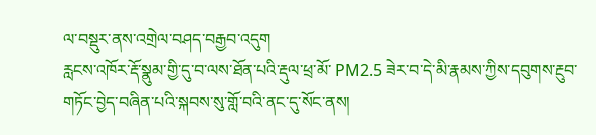ལ་བསྡུར་ནས་འགྲེལ་བཤད་བརྒྱབ་འདུག
རླངས་འཁོར་རྡོ་སྣུམ་གྱི་དུ་བ་ལས་ཐོན་པའི་རྡུལ་ཕྲ་མོ་ PM2.5 ཟེར་བ་དེ་མི་རྣམས་ཀྱིས་དབུགས་རྔུབ་གཏོང་བྱེད་བཞིན་པའི་སྐབས་སུ་གློ་བའི་ནང་དུ་སོང་ནས།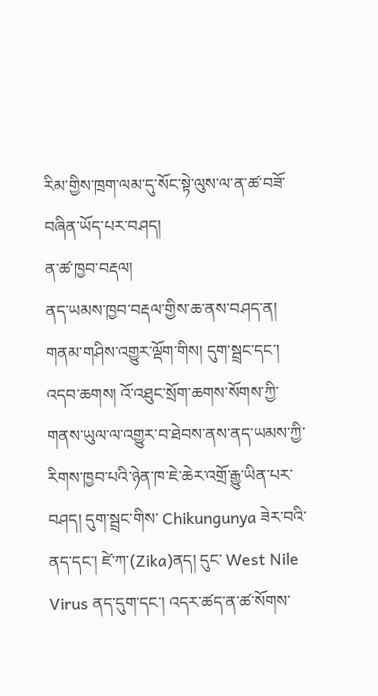རིམ་གྱིས་ཁྲག་ལམ་དུ་སོང་སྟེ་ལུས་ལ་ན་ཚ་བཟོ་བཞིན་ཡོད་པར་བཤད།
ན་ཚ་ཁྱབ་བརྡལ།
ནད་ཡམས་ཁྱབ་བརྡལ་གྱིས་ཆ་ནས་བཤད་ན། གནམ་གཤིས་འགྱུར་ལྡོག་གིས། དུག་སྦྲང་དང་།  འདབ་ཆགས། འོ་འཐུང་སྲོག་ཆགས་སོགས་ཀྱི་གནས་ཡུལ་ལ་འགྱུར་བ་ཐེབས་ནས་ནད་ཡམས་ཀྱི་རིགས་ཁྱབ་པའི་ཉེན་ཁ་ཇེ་ཆེར་འགྲོ་རྒྱུ་ཡིན་པར་བཤད། དུག་སྦྲང་གིས་ Chikungunya ཟེར་བའི་ནད་དང་། ཛེ་ཀ་(Zika)ནད། དུང་ West Nile Virus ནད་དུག་དང་། འདར་ཚད་ན་ཚ་སོགས་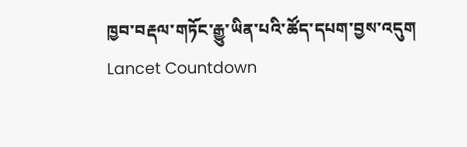ཁྱབ་བརྡལ་གཏོང་རྒྱུ་ཡིན་པའི་ཚོད་དཔག་བྱས་འདུག
Lancet Countdown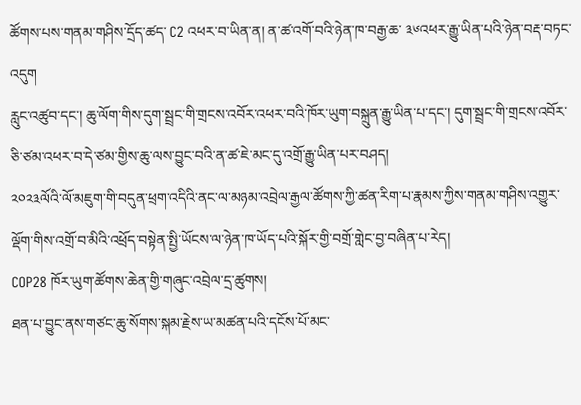ཚོགས་པས་གནམ་གཤིས་དྲོད་ཚད་ C2 འཕར་བ་ཡིན་ན། ན་ཚ་འགོ་བའི་ཉེན་ཁ་བརྒྱ་ཆ་ ༣༦འཕར་རྒྱུ་ཡིན་པའི་ཉེན་བརྡ་བཏང་འདུག
རླུང་འཚུབ་དང་། ཆུ་ལོག་གིས་དུག་སྦྲང་གི་གྲངས་འབོར་འཕར་བའི་ཁོར་ཡུག་བསྐྲུན་རྒྱུ་ཡིན་པ་དང་། དུག་སྦྲང་གི་གྲངས་འབོར་ཅི་ཙམ་འཕར་བ་དེ་ཙམ་གྱིས་ཆུ་ལས་བྱུང་བའི་ན་ཚ་ཇེ་མང་དུ་འགྲོ་རྒྱུ་ཡིན་པར་བཤད།
༢༠༢༣ལོའི་ལོ་མཇུག་གི་བདུན་ཕྲག་འདིའི་ནང་ལ་མཉམ་འབྲེལ་རྒྱལ་ཚོགས་ཀྱི་ཚན་རིག་པ་རྣམས་ཀྱིས་གནམ་གཤིས་འགྱུར་ལྡོག་གིས་འགྲོ་བ་མིའི་འཕྲོད་བསྟེན་སྤྱི་ཡོངས་ལ་ཉེན་ཁ་ཡོད་པའི་སྐོར་གྱི་བགྲོ་གླེང་བྱ་བཞིན་པ་རེད།
COP28 ཁོར་ཡུག་ཚོགས་ཆེན་གྱི་གཞུང་འབྲེལ་དྲ་ཚུགས།
ཐན་པ་བྱུང་ནས་གཙང་ཆུ་སོགས་སྐམ་རྗེས་ཡ་མཚན་པའི་དངོས་པོ་མང་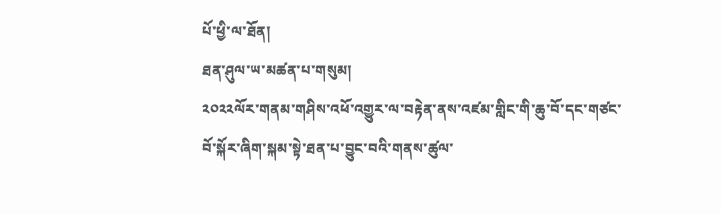པོ་ཕྱི་ལ་ཐོན།
ཐན་ཤུལ་ཡ་མཚན་པ་གསུམ།
༢༠༢༢ལོར་གནམ་གཤིས་འཕོ་འགྱུར་ལ་བརྟེན་ནས་འཛམ་གླིང་གི་ཆུ་བོ་དང་གཙང་བོ་སྐོར་ཞིག་སྐམ་སྟེ་ཐན་པ་བྱུང་བའི་གནས་ཚུལ་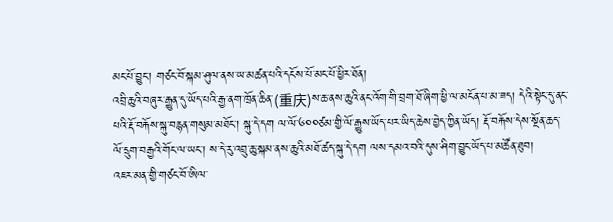མང་པོ་བྱུང་། གཙང་བོ་སྐམ་ཤུལ་ནས་ཡ་མཚན་པའི་དངོས་པོ་མང་པོ་ཕྱིར་ཐོན།
འབྲི་ཆུའི་བཞུར་རྒྱུན་དུ་ཡོད་པའི་རྒྱ་ནག་ཁྲོན་ཆིན་(重庆)ས་ཆ་ནས་ཆུའི་ནང་འོག་གི་བྲག་ཐོ་ཞིག་ཕྱི་ལ་མངོན་པ་མ་ཟད། དེའི་སྟེང་དུ་ནང་པའི་རྡོ་བརྐོས་སྐུ་བརྙན་གསུམ་མཐོང་། སྐུ་དེ་དག ལ་ལོ་༦༠༠ཙམ་གྱི་ལོ་རྒྱུས་ཡོད་པར་ཡིད་ཆེས་བྱེད་ཀྱིན་ཡོད། རྡོ་བརྐོས་དེས་སྔོན་ཆད་ལོ་དྲུག་བརྒྱའི་གོང་ལ་ཡང་། ས་དེ་རུ་འབྲུ་ཆུ་སྐམ་ནས་ཆུའི་མཐོ་ཚད་སྐུ་དེ་དག ལས་དམའ་བའི་དུས་ཤིག་བྱུང་ཡོད་པ་མཚོན་ཐུབ།
འཇར་མན་གྱི་གཙང་བོ་ཨིལ་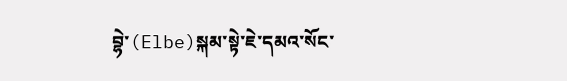བྷེ་(Elbe)སྐམ་སྟེ་ཇེ་དམའ་སོང་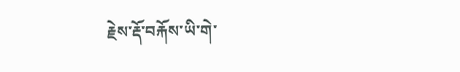རྗེས་རྡོ་བརྐོས་ཡི་གེ་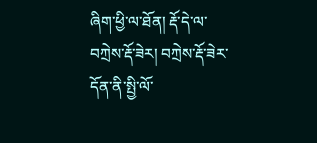ཞིག་ཕྱི་ལ་ཐོན། རྡོ་དེ་ལ་བཀྲེས་རྡོ་ཟེར། བཀྲེས་རྡོ་ཟེར་དོན་ནི་སྤྱི་ལོ་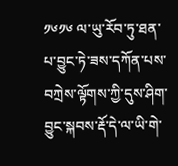༡༦༡༦ ལ་ཡུ་རོབ་ཏུ་ཐན་པ་བྱུང་ཏེ་ཟས་དཀོན་པས་བཀྲེས་ལྟོགས་ཀྱི་དུས་ཤིག་བྱུང་སྐབས་རྡོ་དེ་ལ་ཡི་གེ་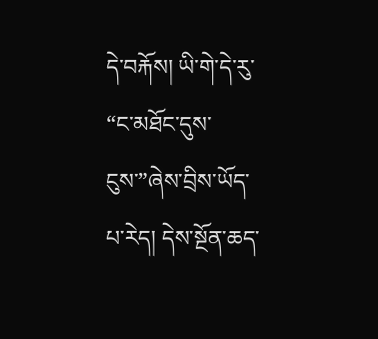དེ་བརྐོས། ཡི་གེ་དེ་རུ་ “ང་མཐོང་དུས་ངུས་”ཞེས་བྲིས་ཡོད་པ་རེད། དེས་སྔོན་ཆད་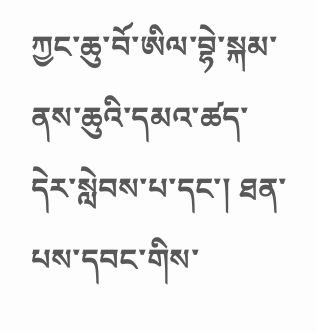ཀྱང་ཆུ་བོ་ཨིལ་བྷེ་སྐམ་ནས་ཆུའི་དམའ་ཚད་དེར་སླེབས་པ་དང་། ཐན་པས་དབང་གིས་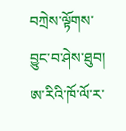བཀྲེས་ལྟོགས་བྱུང་བ་ཤེས་ཐུབ།
ཨ་རིའི་ཁོ་ལོ་ར་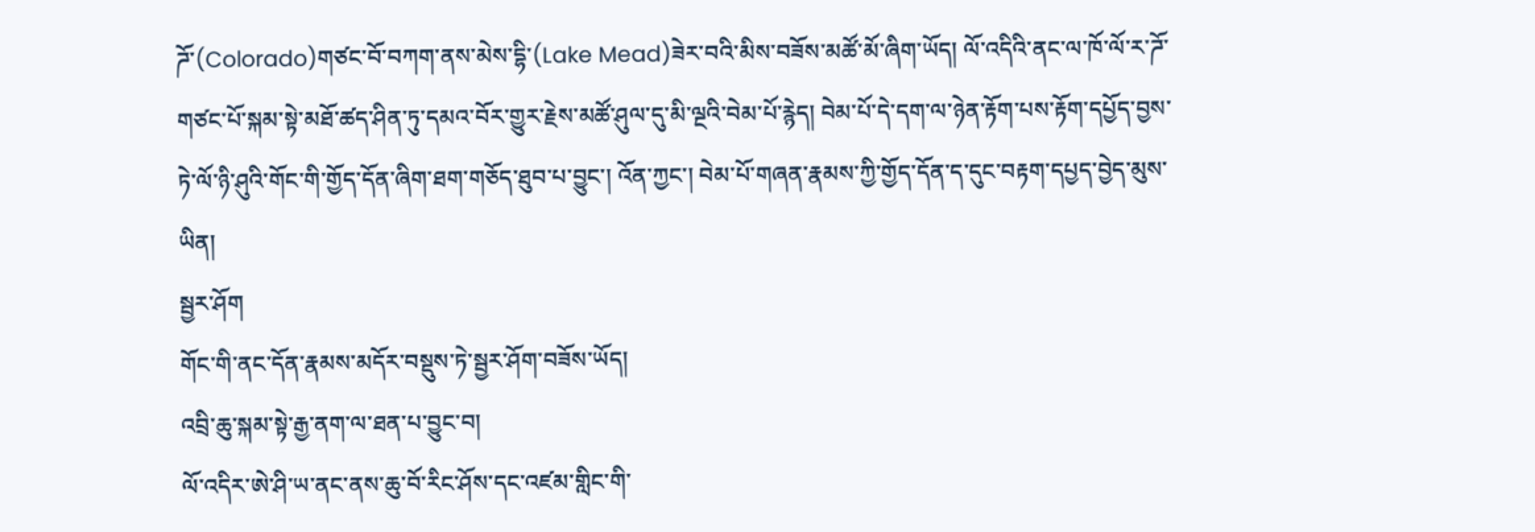ཌོ་(Colorado)གཙང་བོ་བཀག་ནས་མེས་དྷི་(Lake Mead)ཟེར་བའི་མིས་བཟོས་མཚོ་མོ་ཞིག་ཡོད། ལོ་འདིའི་ནང་ལ་ཁོ་ལོ་ར་ཌོ་གཙང་པོ་སྐམ་སྟེ་མཐོ་ཚད་ཤིན་ཏུ་དམའ་བོར་གྱུར་རྗེས་མཚོ་ཤུལ་དུ་མི་ལྔའི་བེམ་པོ་རྙེད། བེམ་པོ་དེ་དག་ལ་ཉེན་རྟོག་པས་རྟོག་དཔྱོད་བྱས་ཏེ་ལོ་ཉི་ཤུའི་གོང་གི་གྱོད་དོན་ཞིག་ཐག་གཅོད་ཐུབ་པ་བྱུང་། འོན་ཀྱང་། བེམ་པོ་གཞན་རྣམས་ཀྱི་གྱོད་དོན་ད་དུང་བརྟག་དཔྱད་བྱེད་མུས་ཡིན།
སྦྱར་ཤོག
གོང་གི་ནང་དོན་རྣམས་མདོར་བསྡུས་ཏེ་སྦྱར་ཤོག་བཟོས་ཡོད།
འབྲི་ཆུ་སྐམ་སྟེ་རྒྱ་ནག་ལ་ཐན་པ་བྱུང་བ།
ལོ་འདིར་ཨེ་ཤི་ཡ་ནང་ནས་ཆུ་བོ་རིང་ཤོས་དང་འཛམ་གླིང་གི་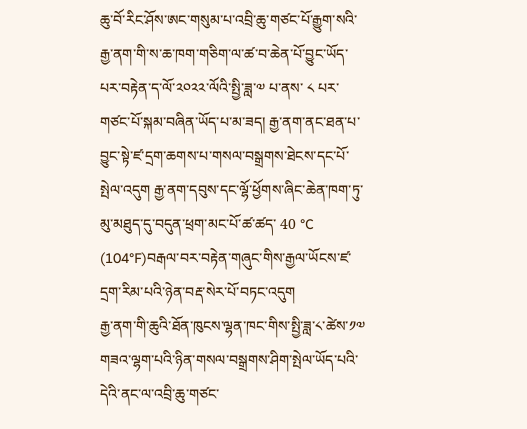ཆུ་བོ་རིང་ཤོས་ཨང་གསུམ་པ་འབྲི་ཆུ་གཙང་པོ་རྒྱུག་སའི་རྒྱ་ནག་གི་ས་ཆ་ཁག་གཅིག་ལ་ཚ་བ་ཆེན་པོ་བྱུང་ཡོད་པར་བརྟེན་ད་ལོ་༢༠༢༢་ལོའི་སྤྱི་ཟླ་༧ པ་ནས་ ༨ པར་གཙང་པོ་སྐམ་བཞིན་ཡོད་པ་མ་ཟད། རྒྱ་ནག་ནང་ཐན་པ་བྱུང་སྟེ་ཛ་དྲག་ཆགས་པ་གསལ་བསྒྲགས་ཐེངས་དང་པོ་སྤེལ་འདུག རྒྱ་ནག་དབུས་དང་ལྷོ་ཕྱོགས་ཞིང་ཆེན་ཁག་ཏུ་མུ་མཐུད་དུ་བདུན་ཕྲག་མང་པོ་ཚ་ཚད་ 40 °C (104°F)བརྒལ་བར་བརྟེན་གཞུང་གིས་རྒྱལ་ཡོངས་ཛ་དྲག་རིམ་པའི་ཉེན་བརྡ་སེར་པོ་བཏང་འདུག
རྒྱ་ནག་གི་ཆུའི་ཐོན་ཁུངས་ལྷན་ཁང་གིས་སྤྱི་ཟླ་༨་ཚེས་༡༧ གཟའ་ལྷག་པའི་ཉིན་གསལ་བསྒྲགས་ཤིག་སྤེལ་ཡོད་པའི་དེའི་ནང་ལ་འབྲི་ཆུ་གཙང་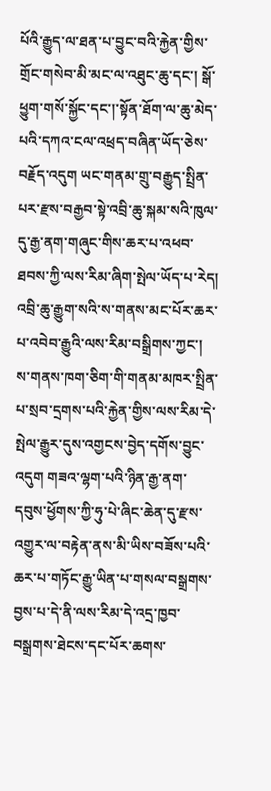པོའི་རྒྱུད་ལ་ཐན་པ་བྱུང་བའི་རྐྱེན་གྱིས་གྲོང་གསེབ་མི་མང་ལ་འཐུང་ཆུ་དང་། སྒོ་ཕྱུག་གསོ་སྐྱོང་དང་།་སྟོན་ཐོག་ལ་ཆུ་མེད་པའི་དཀའ་ངལ་འཕྲད་བཞིན་ཡོད་ཅེས་བརྗོད་འདུག ཡང་གནམ་གྲུ་བརྒྱུད་སྤྲིན་པར་རྫས་བརྒྱབ་སྟེ་འབྲི་ཆུ་སྐམ་སའི་ཁུལ་དུ་རྒྱ་ནག་གཞུང་གིས་ཆར་པ་འཕབ་ཐབས་ཀྱི་ལས་རིམ་ཞིག་སྤེལ་ཡོད་པ་རེད།
འབྲི་ཆུ་རྒྱུག་སའི་ས་གནས་མང་པོར་ཆར་པ་འབེབ་རྒྱུའི་ལས་རིམ་བསྒྲིགས་ཀྱང་། ས་གནས་ཁག་ཅིག་གི་གནམ་མཁར་སྤྲིན་པ་སྲབ་དྲགས་པའི་རྐྱེན་གྱིས་ལས་རིམ་དེ་སྤེལ་རྒྱུར་དུས་འགྱངས་བྱེད་དགོས་བྱུང་འདུག གཟའ་ལྷག་པའི་ཉིན་རྒྱ་ནག་དབུས་ཕྱོགས་ཀྱི་ཧུ་པེ་ཞིང་ཆེན་དུ་རྫས་འགྱུར་ལ་བརྟེན་ནས་མི་ཡིས་བཟོས་པའི་ཆར་པ་གཏོང་རྒྱུ་ཡིན་པ་གསལ་བསྒྲགས་བྱས་པ་དེ་ནི་ལས་རིམ་དེ་འདྲ་ཁྱབ་བསྒྲགས་ཐེངས་དང་པོར་ཆགས་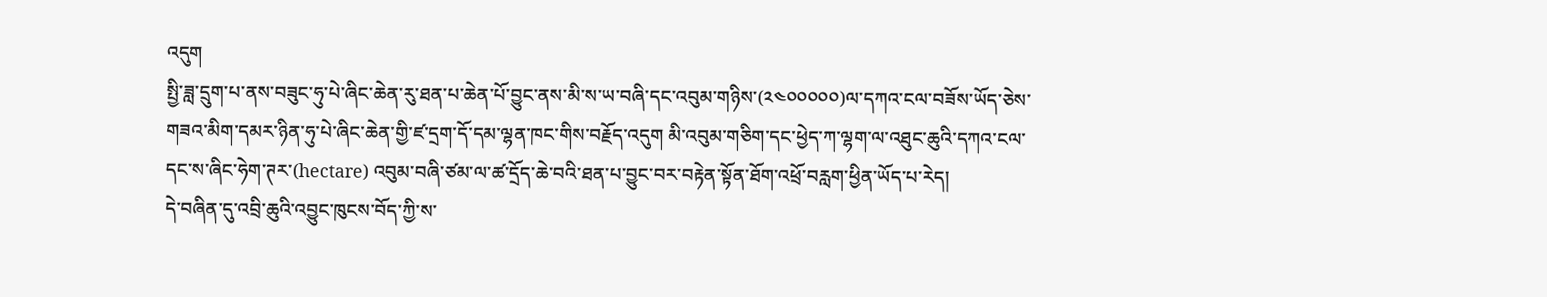འདུག
སྤྱི་ཟླ་དྲུག་པ་ནས་བཟུང་ཧུ་པེ་ཞིང་ཆེན་རུ་ཐན་པ་ཆེན་པོ་བྱུང་ནས་མི་ས་ཡ་བཞི་དང་འབུམ་གཉིས་(༢༤༠༠༠༠༠)ལ་དཀའ་ངལ་བཟོས་ཡོད་ཅེས་གཟའ་མིག་དམར་ཉིན་ཧུ་པེ་ཞིང་ཆེན་གྱི་ཛ་དྲག་དོ་དམ་ལྷན་ཁང་གིས་བརྗོད་འདུག མི་འབུམ་གཅིག་དང་ཕྱེད་ཀ་ལྷག་ལ་འཐུང་ཆུའི་དཀའ་ངལ་དང་ས་ཞིང་ཧེག་ཊར་(hectare) འབུམ་བཞི་ཙམ་ལ་ཚ་དྲོད་ཆེ་བའི་ཐན་པ་བྱུང་བར་བརྟེན་སྟོན་ཐོག་འཕྲོ་བརླག་ཕྱིན་ཡོད་པ་རེད།
དེ་བཞིན་དུ་འབྲི་ཆུའི་འབྱུང་ཁུངས་བོད་ཀྱི་ས་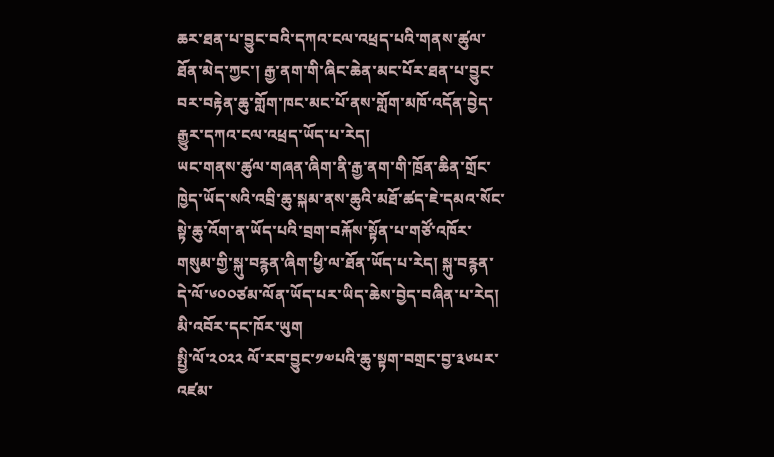ཆར་ཐན་པ་བྱུང་བའི་དཀའ་ངལ་འཕྲད་པའི་གནས་ཚུལ་ཐོན་མེད་ཀྱང་། རྒྱ་ནག་གི་ཞིང་ཆེན་མང་པོར་ཐན་པ་བྱུང་བར་བརྟེན་ཆུ་གློག་ཁང་མང་པོ་ནས་གློག་མཁོ་འདོན་བྱེད་རྒྱུར་དཀའ་ངལ་འཕྲད་ཡོད་པ་རེད།
ཡང་གནས་ཚུལ་གཞན་ཞིག་ནི་རྒྱ་ནག་གི་ཁྲོན་ཆིན་གྲོང་ཁྱེད་ཡོད་སའི་འབྲི་ཆུ་སྐམ་ནས་ཆུའི་མཐོ་ཚད་ཇེ་དམའ་སོང་སྟེ་ཆུ་འོག་ན་ཡོད་པའི་བྲག་བརྐོས་སྟོན་པ་གཙོ་འཁོར་གསུམ་གྱི་སྐུ་བརྙན་ཞིག་ཕྱི་ལ་ཐོན་ཡོད་པ་རེད། སྐུ་བརྙན་དེ་ལོ་༦༠༠ཙམ་ལོན་ཡོད་པར་ཡིད་ཆེས་བྱེད་བཞིན་པ་རེད།
མི་འབོར་དང་ཁོར་ཡུག
སྤྱི་ལོ་༢༠༢༢ ལོ་རབ་བྱུང་༡༧པའི་ཆུ་སྟག་བགྲང་བྱ་༣༦པར་འཛམ་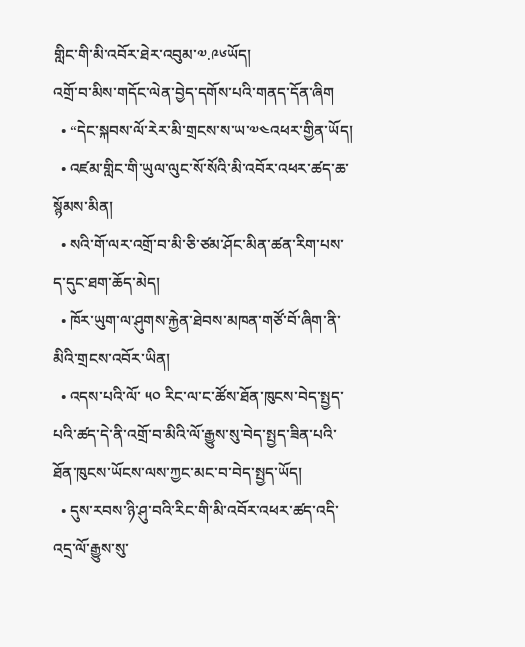གླིང་གི་མི་འབོར་ཐེར་འབུམ་༧.༩༦ཡོད།
འགྲོ་བ་མིས་གདོང་ལེན་བྱེད་དགོས་པའི་གནད་དོན་ཞིག
  • “དེང་སྐབས་ལོ་རེར་མི་གྲངས་ས་ཡ་༧༤འཕར་གྱིན་ཡོད།
  • འཛམ་གླིང་གི་ཡུལ་ལུང་སོ་སོའི་མི་འབོར་འཕར་ཚད་ཆ་སྙོམས་མིན།
  • སའི་གོ་ལར་འགྲོ་བ་མི་ཅི་ཙམ་ཤོང་མིན་ཚན་རིག་པས་ད་དུང་ཐག་ཆོད་མེད།
  • ཁོར་ཡུག་ལ་ཤུགས་རྐྱེན་ཐེབས་མཁན་གཙོ་བོ་ཞིག་ནི་མིའི་གྲངས་འབོར་ཡིན།
  • འདས་པའི་ལོ་ ༥༠ རིང་ལ་ང་ཚོས་ཐོན་ཁུངས་བེད་སྤྱད་པའི་ཚད་དེ་ནི་འགྲོ་བ་མིའི་ལོ་རྒྱུས་སུ་བེད་སྤྱད་ཟིན་པའི་ཐོན་ཁུངས་ཡོངས་ལས་ཀྱང་མང་བ་བེད་སྤྱད་ཡོད།
  • དུས་རབས་ཉི་ཤུ་བའི་རིང་གི་མི་འབོར་འཕར་ཚད་འདི་འདྲ་ལོ་རྒྱུས་སུ་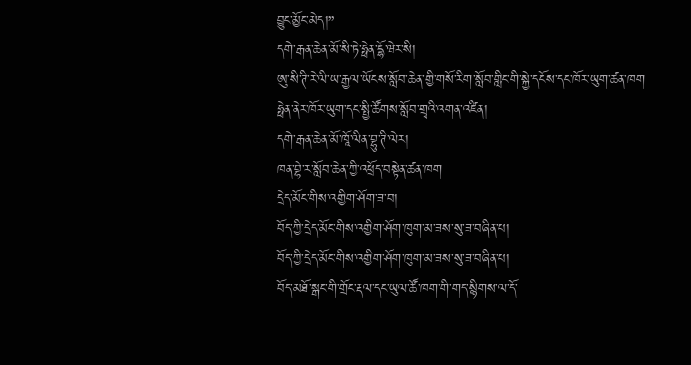བྱུང་མྱོང་མེད།”
དགེ་རྒན་ཆེན་མོ་སི་ཏེ་ཧྥེན་དྷོ་ཝེར་སི།
ཨུ་སི་ཊི་རེ་ལི་ཡ་རྒྱལ་ཡོངས་སློབ་ཆེན་གྱི་གསོ་རིག་སློབ་གླིང་གི་སྐྱེ་དངོས་དང་ཁོར་ཡུག་ཚན་ཁག
ཧྥེན་ནེར་ཁོར་ཡུག་དང་སྤྱི་ཚོགས་སློབ་གྲྭའི་འགན་འཛིན།
དགེ་རྒན་ཆེན་མོ་ཁཱོ་ལིན་བྷུ་ཊི་ལེར།
ཁན་བྷེ་ར་སློབ་ཆེན་ཀྱི་འཕྲོད་བསྟེན་ཚན་ཁག
དྲེད་མོང་གིས་འགྱིག་ཤོག་ཟ་བ།
བོད་ཀྱི་དྲེད་མོང་གིས་འགྱིག་ཤོག་ཁུག་མ་ཟས་སུ་ཟ་བཞིན་པ།
བོད་ཀྱི་དྲེད་མོང་གིས་འགྱིག་ཤོག་ཁུག་མ་ཟས་སུ་ཟ་བཞིན་པ།
བོད་མཐོ་སྒང་གི་གྲོང་རྡལ་དང་ཡུལ་ཚོ་ཁག་གི་གད་སྙིགས་ལ་དོ་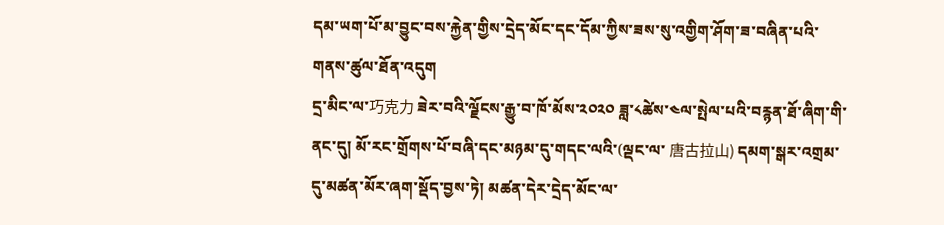དམ་ཡག་པོ་མ་བྱུང་བས་རྐྱེན་གྱིས་དྲེད་མོང་དང་དོམ་ཀྱིས་ཟས་སུ་འགྱིག་ཤོག་ཟ་བཞིན་པའི་གནས་ཚུལ་ཐོན་འདུག
དྲ་མིང་ལ་巧克力 ཟེར་བའི་ལྗོངས་རྒྱུ་བ་ཁོ་མོས་༢༠༢༠ ཟླ་༨ཚེས་༤ལ་སྤེལ་པའི་བརྙན་ཐོ་ཞིག་གི་ནང་དུ། མོ་རང་གྲོགས་པོ་བཞི་དང་མཉམ་དུ་གདང་ལའི་(ལྡང་ལ་ 唐古拉山) དམག་སྒར་འགྲམ་དུ་མཚན་མོར་ཞག་སྡོད་བྱས་ཏེ། མཚན་དེར་དྲེད་མོང་ལ་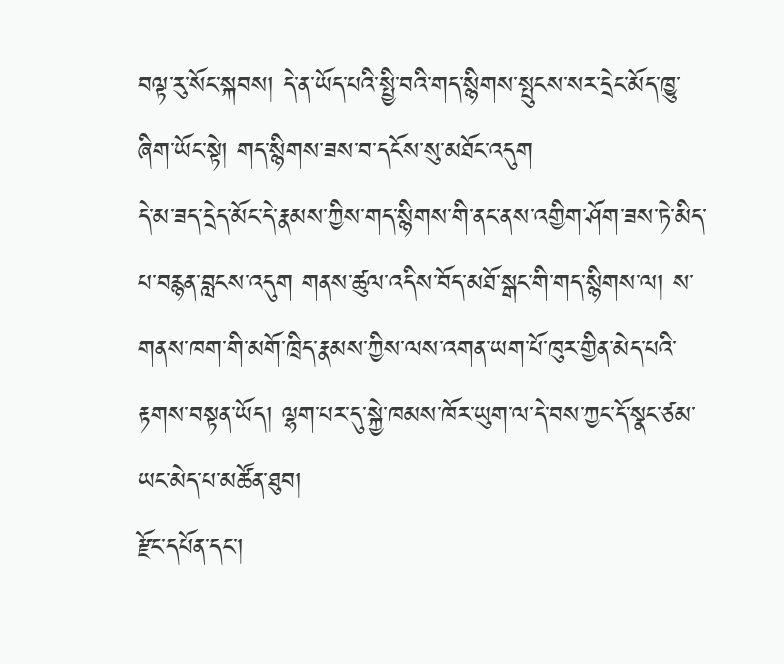བལྟ་རུ་སོང་སྐབས། དེ་ན་ཡོད་པའི་སྤྱི་བའི་གད་སྙིགས་སྤུངས་སར་དྲེང་མོད་ཁྱུ་ཞིག་ཡོང་སྟེ། གད་སྙིགས་ཟས་བ་དངོས་སུ་མཐོང་འདུག
དེ་མ་ཟད་དྲེད་མོང་དེ་རྣམས་ཀྱིས་གད་སྙིགས་གི་ནང་ནས་འགྱིག་ཤོག་ཟས་ཏེ་མིད་པ་བརྙན་བླངས་འདུག གནས་ཚུལ་འདིས་བོད་མཐོ་སྒང་གི་གད་སྙིགས་ལ། ས་གནས་ཁག་གི་མགོ་ཁྲིད་རྣམས་ཀྱིས་ལས་འགན་ཡག་པོ་ཁུར་གྱིན་མེད་པའི་རྟགས་བསྟན་ཡོད། ལྷག་པར་དུ་སྐྱེ་ཁམས་ཁོར་ཡུག་ལ་དེ་བས་ཀྱང་དོ་སྣང་ཙམ་ཡང་མེད་པ་མཚོན་ཐུབ།
རྫོང་དཔོན་དང་།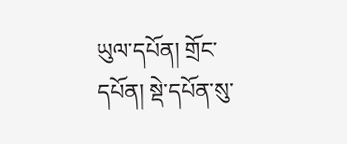ཡུལ་དཔོན། གྲོང་དཔོན། སྡེ་དཔོན་སུ་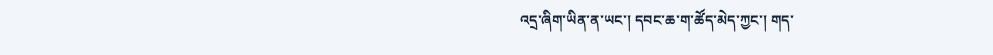འདྲ་ཞིག་ཡིན་ན་ཡང་། དབང་ཆ་ག་ཚོད་མེད་ཀྱང་། གད་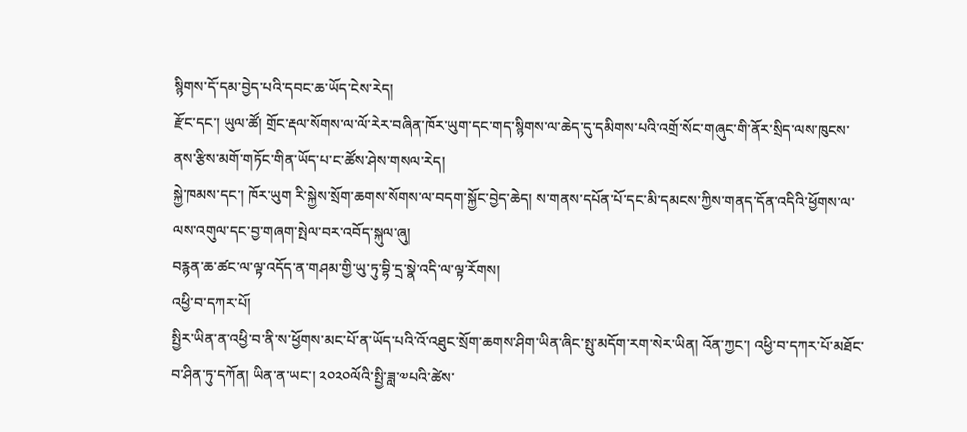སྙིགས་དོ་དམ་བྱེད་པའི་དབང་ཆ་ཡོད་ངེས་རེད།
རྫོང་དང་། ཡུལ་ཚོ། གྲོང་རྡལ་སོགས་ལ་ལོ་རེར་བཞིན་ཁོར་ཡུག་དང་གད་སྙིགས་ལ་ཆེད་དུ་དམིགས་པའི་འགྲོ་སོང་གཞུང་གི་ནོར་སྲིད་ལས་ཁུངས་ནས་རྩིས་མགོ་གཏོང་གིན་ཡོད་པ་ང་ཚོས་ཤེས་གསལ་རེད།
སྐྱེ་ཁམས་དང་། ཁོར་ཡུག རི་སྐྱེས་སྲོག་ཆགས་སོགས་ལ་བདག་སྐྱོང་བྱེད་ཆེད། ས་གནས་དཔོན་པོ་དང་མི་དམངས་ཀྱིས་གནད་དོན་འདིའི་ཕྱོགས་ལ་ལས་འགུལ་དང་བྱ་གཞག་སྤེལ་བར་འབོད་སྐུལ་ཞུ།
བརྙན་ཆ་ཚང་ལ་ལྟ་འདོད་ན་གཤམ་གྱི་ཡུ་ཏུ་བྷི་དྲ་སྣེ་འདི་ལ་ལྟ་རོགས།
འཕྱི་བ་དཀར་པོ།
སྤྱིར་ཡིན་ན་འཕྱི་བ་ནི་ས་ཕྱོགས་མང་པོ་ན་ཡོད་པའི་འོ་འཐུང་སྲོག་ཆགས་ཤིག་ཡིན་ཞིང་སྤུ་མདོག་རག་སེར་ཡིན། འོན་ཀྱང་། འཕྱི་བ་དཀར་པོ་མཐོང་བ་ཤིན་ཏུ་དཀོན། ཡིན་ན་ཡང་། ༢༠༢༠ལོའི་སྤྱི་ཟླ་༧པའི་ཚེས་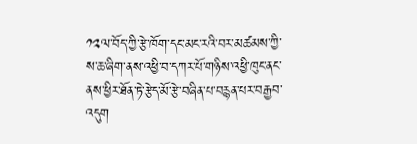༡༢ལ་བོད་ཀྱི་རྩེ་ཁོག་དང་མང་རའི་བར་མཚམས་ཀྱི་ས་ཆ་ཞིག་ནས་འཕྱི་བ་དཀར་པོ་གཉིས་འཕྱི་ཁུང་ནང་ནས་ཕྱིར་ཐོན་ཏེ་རྩེད་མོ་རྩེ་བཞིན་པ་བརྙན་པར་བརྒྱབ་འདུག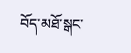བོད་མཐོ་སྒང་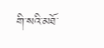གི་སའི་མཐོ་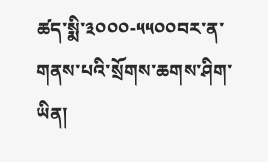ཚད་སྨི་༣༠༠༠-༥༥༠༠བར་ན་གནས་པའི་སྲོགས་ཆགས་ཤིག་ཡིན།